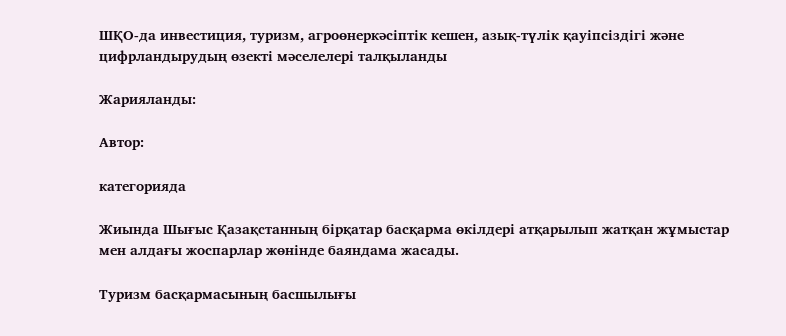ШҚО-да инвестиция, туризм, агроөнеркәсіптік кешен, азық-түлік қауіпсіздігі және цифрландырудың өзекті мәселелері талқыланды

Жарияланды:

Автор:

категорияда

Жиында Шығыс Қазақстанның бірқатар басқарма өкілдері атқарылып жатқан жұмыстар мен алдағы жоспарлар жөнінде баяндама жасады.

Туризм басқармасының басшылығы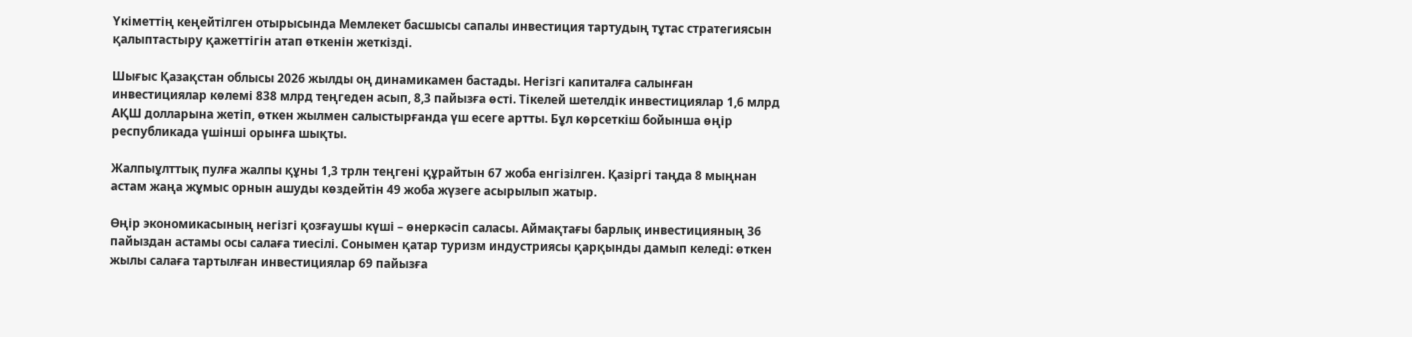Үкіметтің кеңейтілген отырысында Мемлекет басшысы сапалы инвестиция тартудың тұтас стратегиясын қалыптастыру қажеттігін атап өткенін жеткізді.

Шығыс Қазақстан облысы 2026 жылды оң динамикамен бастады. Негізгі капиталға салынған инвестициялар көлемі 838 млрд теңгеден асып, 8,3 пайызға өсті. Тікелей шетелдік инвестициялар 1,6 млрд АҚШ долларына жетіп, өткен жылмен салыстырғанда үш есеге артты. Бұл көрсеткіш бойынша өңір республикада үшінші орынға шықты.

Жалпыұлттық пулға жалпы құны 1,3 трлн теңгені құрайтын 67 жоба енгізілген. Қазіргі таңда 8 мыңнан астам жаңа жұмыс орнын ашуды көздейтін 49 жоба жүзеге асырылып жатыр.

Өңір экономикасының негізгі қозғаушы күші – өнеркәсіп саласы. Аймақтағы барлық инвестицияның 36 пайыздан астамы осы салаға тиесілі. Сонымен қатар туризм индустриясы қарқынды дамып келеді: өткен жылы салаға тартылған инвестициялар 69 пайызға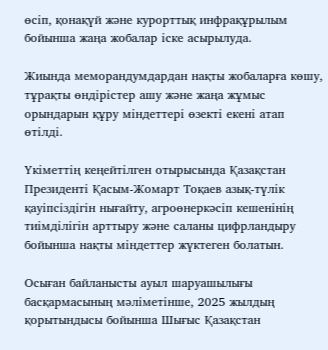өсіп, қонақүй және курорттық инфрақұрылым бойынша жаңа жобалар іске асырылуда.

Жиында меморандумдардан нақты жобаларға көшу, тұрақты өндірістер ашу және жаңа жұмыс орындарын құру міндеттері өзекті екені атап өтілді.

Үкіметтің кеңейтілген отырысында Қазақстан Президенті Қасым-Жомарт Тоқаев азық-түлік қауіпсіздігін нығайту, агроөнеркәсіп кешенінің тиімділігін арттыру және саланы цифрландыру бойынша нақты міндеттер жүктеген болатын.

Осыған байланысты ауыл шаруашылығы басқармасының мәліметінше, 2025 жылдың қорытындысы бойынша Шығыс Қазақстан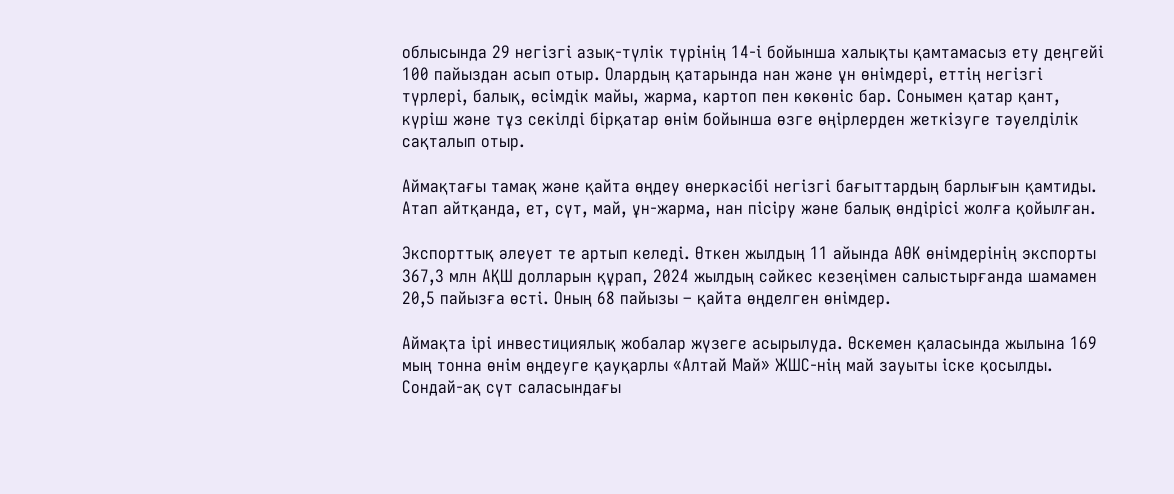облысында 29 негізгі азық-түлік түрінің 14-і бойынша халықты қамтамасыз ету деңгейі 100 пайыздан асып отыр. Олардың қатарында нан және ұн өнімдері, еттің негізгі түрлері, балық, өсімдік майы, жарма, картоп пен көкөніс бар. Сонымен қатар қант, күріш және тұз секілді бірқатар өнім бойынша өзге өңірлерден жеткізуге тәуелділік сақталып отыр.

Аймақтағы тамақ және қайта өңдеу өнеркәсібі негізгі бағыттардың барлығын қамтиды. Атап айтқанда, ет, сүт, май, ұн-жарма, нан пісіру және балық өндірісі жолға қойылған.

Экспорттық әлеует те артып келеді. Өткен жылдың 11 айында АӨК өнімдерінің экспорты 367,3 млн АҚШ долларын құрап, 2024 жылдың сәйкес кезеңімен салыстырғанда шамамен 20,5 пайызға өсті. Оның 68 пайызы – қайта өңделген өнімдер.

Аймақта ірі инвестициялық жобалар жүзеге асырылуда. Өскемен қаласында жылына 169 мың тонна өнім өңдеуге қауқарлы «Алтай Май» ЖШС-нің май зауыты іске қосылды. Сондай-ақ сүт саласындағы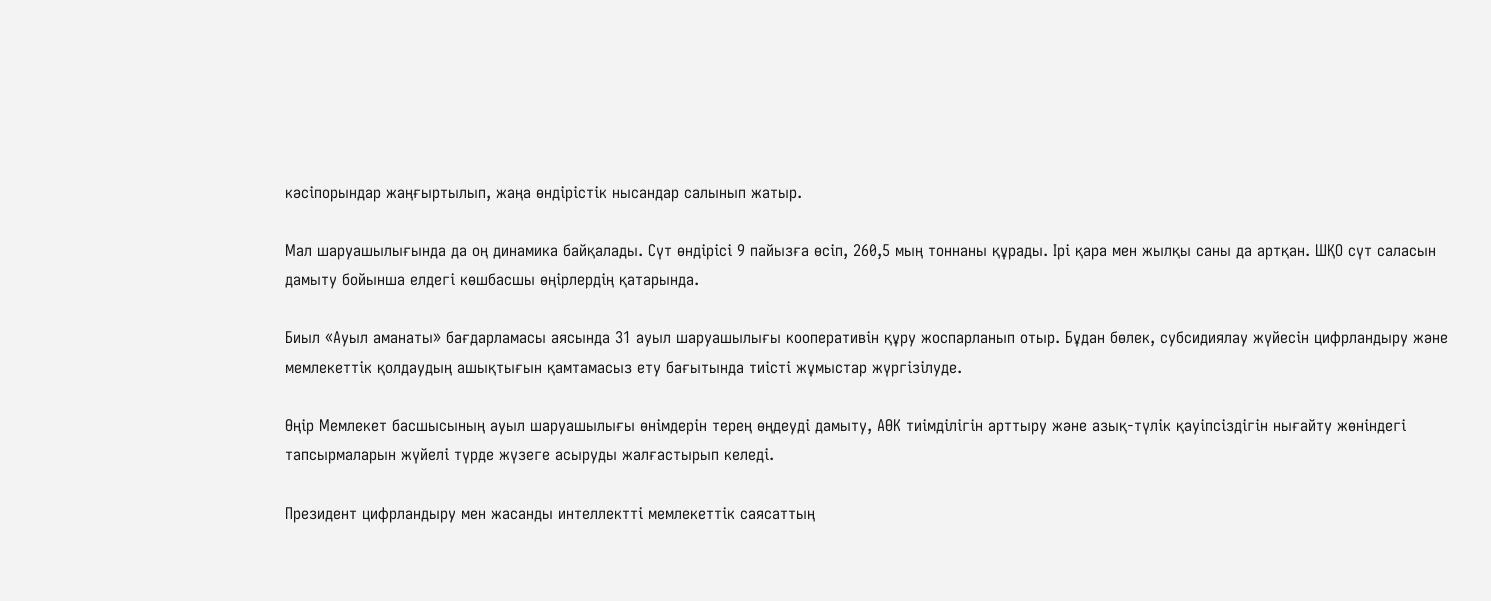кәсіпорындар жаңғыртылып, жаңа өндірістік нысандар салынып жатыр.

Мал шаруашылығында да оң динамика байқалады. Сүт өндірісі 9 пайызға өсіп, 260,5 мың тоннаны құрады. Ірі қара мен жылқы саны да артқан. ШҚО сүт саласын дамыту бойынша елдегі көшбасшы өңірлердің қатарында.

Биыл «Ауыл аманаты» бағдарламасы аясында 31 ауыл шаруашылығы кооперативін құру жоспарланып отыр. Бұдан бөлек, субсидиялау жүйесін цифрландыру және мемлекеттік қолдаудың ашықтығын қамтамасыз ету бағытында тиісті жұмыстар жүргізілуде.

Өңір Мемлекет басшысының ауыл шаруашылығы өнімдерін терең өңдеуді дамыту, АӨК тиімділігін арттыру және азық-түлік қауіпсіздігін нығайту жөніндегі тапсырмаларын жүйелі түрде жүзеге асыруды жалғастырып келеді.

Президент цифрландыру мен жасанды интеллектті мемлекеттік саясаттың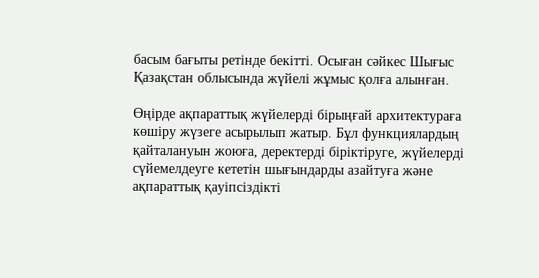басым бағыты ретінде бекітті. Осыған сәйкес Шығыс Қазақстан облысында жүйелі жұмыс қолға алынған.

Өңірде ақпараттық жүйелерді бірыңғай архитектураға көшіру жүзеге асырылып жатыр. Бұл функциялардың қайталануын жоюға, деректерді біріктіруге, жүйелерді сүйемелдеуге кететін шығындарды азайтуға және ақпараттық қауіпсіздікті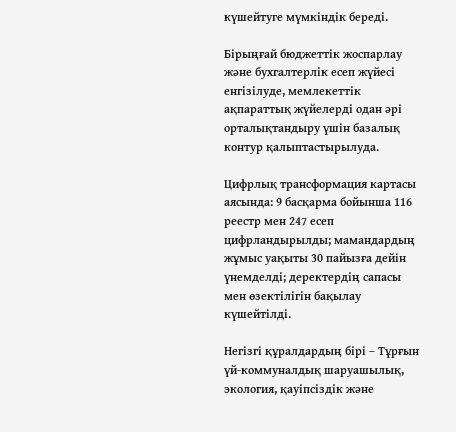күшейтуге мүмкіндік береді.

Бірыңғай бюджеттік жоспарлау және бухгалтерлік есеп жүйесі енгізілуде, мемлекеттік ақпараттық жүйелерді одан әрі орталықтандыру үшін базалық контур қалыптастырылуда.

Цифрлық трансформация картасы аясында: 9 басқарма бойынша 116 реестр мен 247 есеп цифрландырылды; мамандардың жұмыс уақыты 30 пайызға дейін үнемделді; деректердің сапасы мен өзектілігін бақылау күшейтілді.

Негізгі құралдардың бірі – Тұрғын үй-коммуналдық шаруашылық, экология, қауіпсіздік және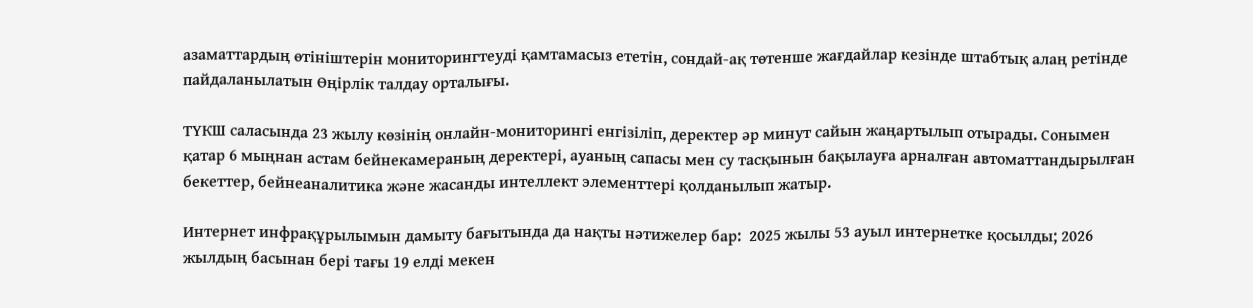азаматтардың өтініштерін мониторингтеуді қамтамасыз ететін, сондай-ақ төтенше жағдайлар кезінде штабтық алаң ретінде пайдаланылатын Өңірлік талдау орталығы.

ТҮКШ саласында 23 жылу көзінің онлайн-мониторингі енгізіліп, деректер әр минут сайын жаңартылып отырады. Сонымен қатар 6 мыңнан астам бейнекамераның деректері, ауаның сапасы мен су тасқынын бақылауға арналған автоматтандырылған бекеттер, бейнеаналитика және жасанды интеллект элементтері қолданылып жатыр.

Интернет инфрақұрылымын дамыту бағытында да нақты нәтижелер бар:  2025 жылы 53 ауыл интернетке қосылды; 2026 жылдың басынан бері тағы 19 елді мекен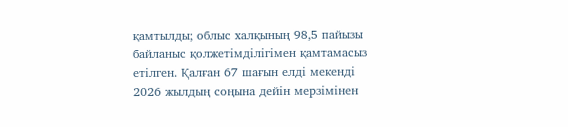қамтылды; облыс халқының 98,5 пайызы байланыс қолжетімділігімен қамтамасыз етілген. Қалған 67 шағын елді мекенді 2026 жылдың соңына дейін мерзімінен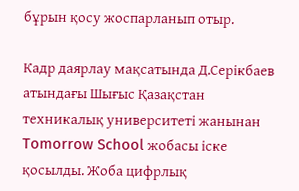бұрын қосу жоспарланып отыр.

Кадр даярлау мақсатында Д.Серікбаев атындағы Шығыс Қазақстан техникалық университеті жанынан Tomorrow School жобасы іске қосылды. Жоба цифрлық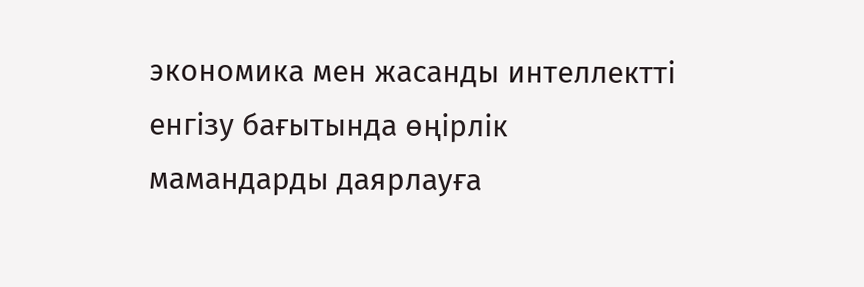экономика мен жасанды интеллектті енгізу бағытында өңірлік мамандарды даярлауға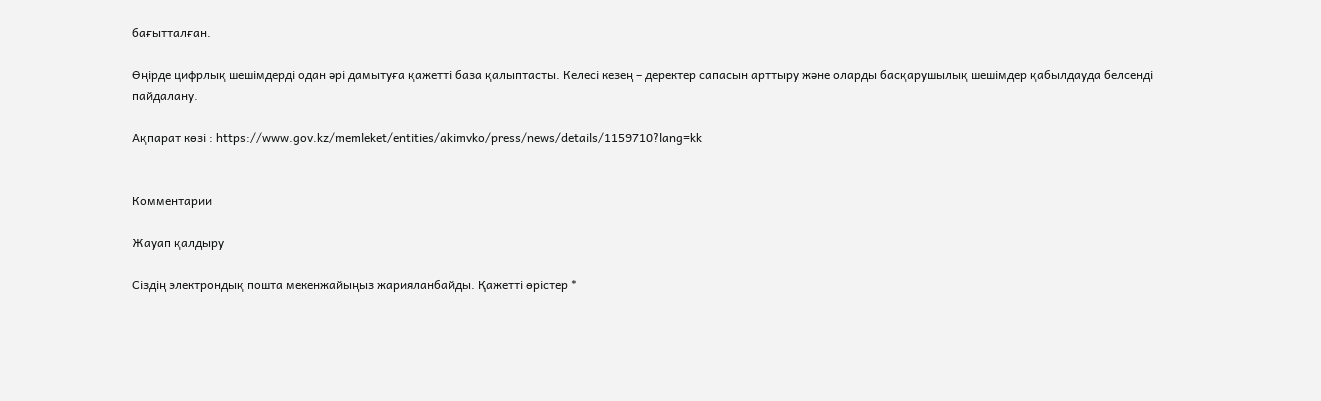бағытталған.

Өңірде цифрлық шешімдерді одан әрі дамытуға қажетті база қалыптасты. Келесі кезең – деректер сапасын арттыру және оларды басқарушылық шешімдер қабылдауда белсенді пайдалану.

Ақпарат көзі : https://www.gov.kz/memleket/entities/akimvko/press/news/details/1159710?lang=kk


Комментарии

Жауап қалдыру

Сіздің электрондық пошта мекенжайыңыз жарияланбайды. Қажетті өрістер *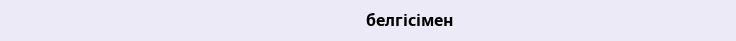белгісімен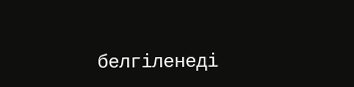белгіленеді